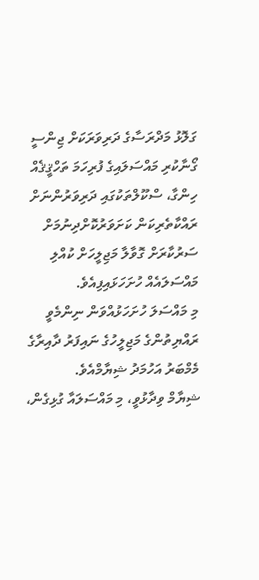ގަލޮޅު މަދްރަސާގެ ދަރިވަރަކަށް ޖިންސީ ގޯނާކުރި މައްސަލައިގެ ފުރިހަމަ ތަހްޤީޤެއް ހިންގާ، ސްކޫލްތަކުގައި ދަރިވަރުންނަށް ރައްކާތެރިކަން ކަށަވަރުކޮށްދިނުމަށް ސަރުކާރަށް ގޮވާލާ މަޖިލީހަށް ކުއްލި މައްސަލައެއް ހުށަހަޅައިފިއެވެ.
މި މައްސަލަ ހުށަހަޅުއްވަން ނިންމެވީ ރައްޔިތުންގެ މަޖިލީހުގެ ނައިފަރު ދާއިރާގެ މެމްބަރު އަހުމަދު ޝިޔާމްއެވެ.
ޝިޔާމް ވިދާޅުވީ، މި މައްސަލައާ ގުޅިގެން،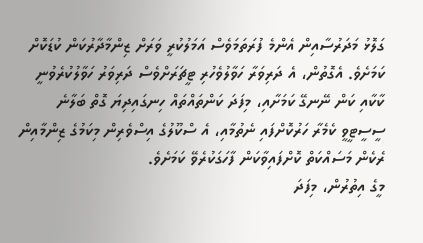ގަލޮޅު މަދަރުސާއިން އެންމެ ފުރަތަމަވެސް އަމަލުކުރީ ވަރަށް ޒިންމާދާރުކަން ކުޑަކޮށް ކަމަށެވެ. އެގޮތުން، އެ ދަރިވަރާ ހަވާލުވެހުރި ޓީޗަރަށްވެސް ދަރިވަރު ހަވާލުކުރެވުނީ ކާކާއި ކަން ނޭނގޭ ކަމަށާއި، މިފަދަ ކަންތައްތައް ހިނގައިދިޔަ ގޮތް ބަލާނެ ސީސީޓީވީ ކެމެރާ ހަރުކޮށްފައި ނެތުމާއި، އެ ސްކޫލުގެ އިސްވެރިން މިކަމުގެ ޒިންމާއިން ރެކެން މަސައްކަތް ކޮށްފައިވާކަން ފާހަގަކުރެވޭ ކަމަށެވެ.
މީގެ އިތުރުން، މިފަދަ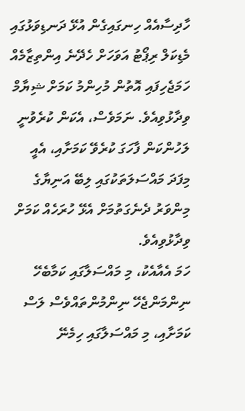ހާދިސާއެއް ހިނގައިގެން އުޅޭ ދަނޑިވަޅުގައި މެޑިކަލް ރިޕޯޓު އަވަހަށް ހެދޭނެ އިންތިޒާމެއް ހަމަޖެހިފައި އޮތުން މުހިންމު ކަމަށް ޝިޔާމް ވިދާޅުވިއެވެ. ނަމަވެސް، އެކަން ކުރެވުނީ ލަހުންކަން ފާހަގަ ކުރެވޭ ކަމަށާއި، އެއީ މިފަދަ މައްސަލަތަކުގައި ލިބޭ އަނިޔާގެ މިންވަރު ދެނެގަތުމަށް އެޅޭ ހުރަހެއް ކަމަށް ވިދާޅުވިއެވެ.
ހަމަ އެއާއެކު، މި މައްސަލާގައި ކަމާބެހޭ ނިންމަންޖެހޭ ނިންމުންތައްވެސް ލަސް ކަމަށާއި، މި މައްސަލާގައި ހިމެނޭ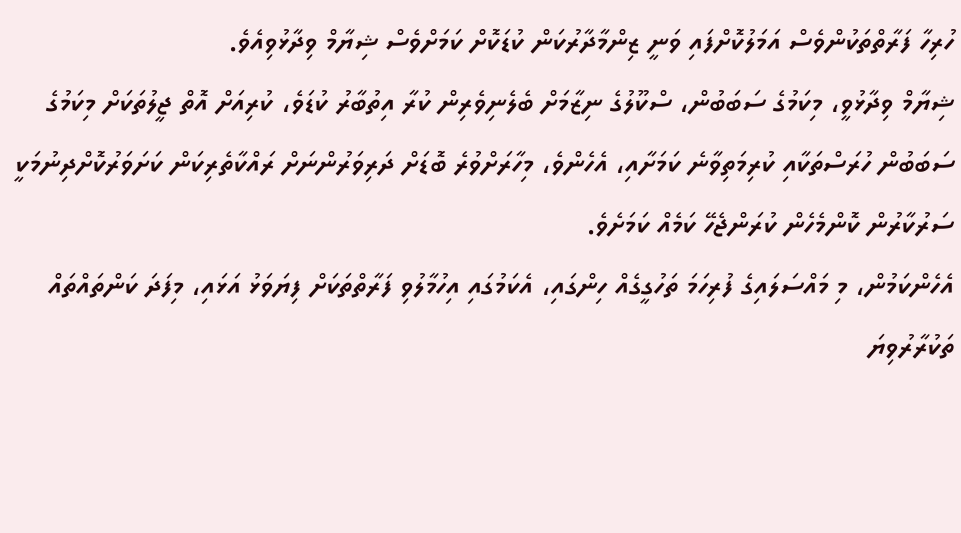ހުރިހާ ފަރާތްތަކުންވެސް އަމަލުކޮށްފައި ވަނީ ޒިންމާދާރުކަން ކުޑަކޮށް ކަމަށްވެސް ޝިޔާމް ވިދާޅުވިއެވެ.
ޝިޔާމް ވިދާޅުވީ، މިކަމުގެ ސަބަބުން، ސްކޫލުގެ ނިޒާމަށް ބެލެނިވެރިން ކުރާ އިތުބާރު ކުޑަވެ، ކުރިއަށް އޮތް ޖީލުތަކަށް މިކަމުގެ ސަބަބުން ހުރަސްތަކާއި ކުރިމަތިވާނެ ކަމަށާއި، އެހެންވެ، މިހާރަށްވުރެ ބޮޑަށް ދަރިވަރުންނަށް ރައްކާތެރިކަން ކަށަވަރުކޮށްދިނުމަކީ ސަރުކާރުން ކޮންމެހެން ކުރަންޖެހޭ ކަމެއް ކަމަށެވެ.
އެހެންކަމުން، މި މައްސަލައިގެ ފުރިހަމަ ތަހުގީގެއް ހިންގައި، އެކަމުގައި އިހުމާލުވި ފަރާތްތަކަށް ފިޔަވަޅު އަޅައި، މިފަދަ ކަންތައްތައް ތަކުރާރުވިޔަ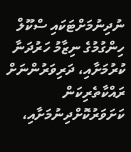ނުދިނުމަށްޓަކައި ސްކޫލް ހިންގުމުގެ ނިޒާމު ހަރުދަނާ ކުރުމަށާއި، ދަރިވަރުންނަށް ރައްކާތެރިކަން ކަށަވަރުކޮށްދިނުމަށާއި،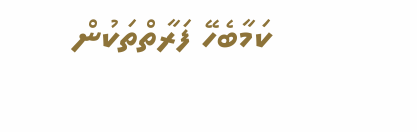ކަމާބެހޭ ފަރާތްތަކުން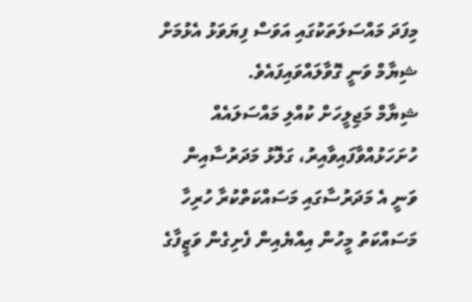މިފަދަ މައްސަލަތަކުގައި އަވަސް ފިޔަވަޅު އެޅުމަށް ޝިޔާމް ވަނީ ގޮވާލައްވައިފައެވެ.
ޝިޔާމް މަޖިލީހަށް ކުއްލި މައްސަލައެއް ހުށަހަޅުއްވާފައިވާއިރު، ގަލޮޅު މަދަރުސާއިން ވަނީ އެ މަދަރުސާގައި މަސައްކަތްކުރާ ހުރިހާ މަސައްކަތު މީހުން އިއްޔެއިން ފެށިގެން ވަޒީފާގެ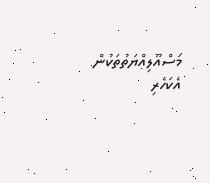މަސްއޫލިއްޔަތުތަކުން އެކަހެރި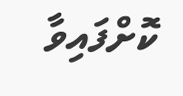ކޮށްފައިވާ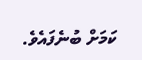ކަމަށް ބުނެފައެވެ.